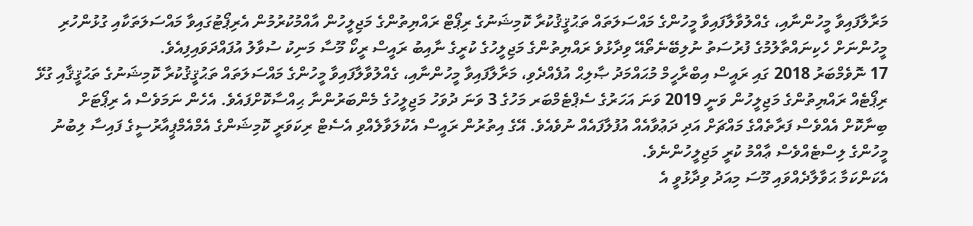މަރާލާފައިވާ މީހުންނާއި، ގެއްލުވާލާފައިވާ މީހުންގެ މައްސަލަތައް ތަޙުޤީޤުކުރާ ކޮމިޝަނުގެ ރިޕޯޓް ރައްޔިތުންގެ މަޖިލީހުން އާއްމުކުރުމުން އެރިޕޯޓުގައިވާ މައްސަލަތަކާއި ގުޅުންހުރި މީހުންނަށް ހެކިނައްތާލުމުގެ ފުރުސަތު ނުލިބޭނެތޯއޭ ވިދާޅުވެ ރައްޔިތުންގެ މަޖިލީހުގެ ކުރީގެ ނާއިބު ރައީސް ރީކޯ މޫސާ މަނިކު ސުވާލު އުފައްދަވައިފިއެވެ.
17 ނޮވެމްބަރު 2018 ގައި ރައީސް އިބްރާހީމް މުޙައްމަދު ޞާލިޙް އުފެއްދެވި، މަރާލާފައިވާ މީހުންނާއި، ގެއްލުވާލާފައިވާ މީހުންގެ މައްސަލަތައް ތަޙުޤީޤުކުރާ ކޮމިޝަނުގެ ތަޙުޤީޤާއި ގުޅޭ ރިޕޯޓެއް ރައްޔިތުންގެ މަޖިލީހުން ވަނީ 2019 ވަނަ އަހަރުގެ ސެޕްޓެމްބަރ މަހުގެ 3 ވަނަ ދުވަހު މަޖިލީހުގެ މެންބަރުންނާ ޙިއްސާކޮށްފައެވެ. އެހެން ނަމަވެސް އެ ރިޕޯޓަށް ބިނާކޮށް އެއްވެސް ފަރާތެއްގެ މައްޗަށް އަދި ދަޢުވާއެއް އުފުލާފައެއް ނުވެއެވެ. އޭގެ އިތުރުން ރައީސް އެކުލަވާލެއްވި އެސެޓް ރިކަވަރީ ކޮމިޝަންގެ އެމްއެމްޕީއާރުސީގެ ފައިސާ ލިބުނު މީހުންގެ ލިސްޓެއްވެސް ޢާއްމު ކުރީ މަޖިލީހުންނެވެ.
އެކަންކަމާ ޙަވާލާދެއްވައި މޫސަ މިއަދު ވިދާޅުވީ އެ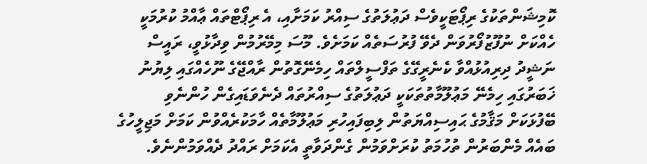ކޮމިޝަންތަކުގެ ރިޕޯޓަކީވެސް ދަޢުލަތުގެ ސިއްރު ކަމަށާއި، އެ ރިޕޯޓްތައް ޢާއްމު ކުރުމަކީ ހެއްކަށް ނުފޫޒުފޯރުވަން ދެވޭ ފުރުސަތެއް ކަމަށެވެ. މޫސަ މިމޭރުމުން ވިދާޅުވީ، ރައީސް ނަޝީދު ދިރިއުޅުއްވާ ކެނެރީގޭގެ ތަފްސީލްތައް ހިމެނޭގޮތުން ރާއްޖޭގެ ނޫހެއްގައި ލިޔުނު ޚަބަރުގައި ހިމެނޭ މަޢުލޫމާތުތަކަކީ ދަޢުލަތުގެ ސިއްރުތައް ދެނެވަޑައިގެން ހުންނެވި ބޭފުޅަކަށް މަޤާމުގެ ޙައިސިއްޔަތުން ލިބިފައިހުރި މަޢުލޫމާތެއް ހާމަކުރެއްވުން ކަމަށް މަޖިލީހުގެ ބައެއް މެންބަރުން ތުހުމަތު ކުރަށްވަމުން ގެންދަވާތީ އެކަމަށް ރައްދު ދެއްވަމުންނެވެ.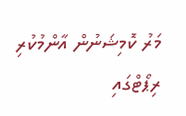މަރު ކޮމިޝަނުން އާންމުކުރި ރިޕޯޓްގައި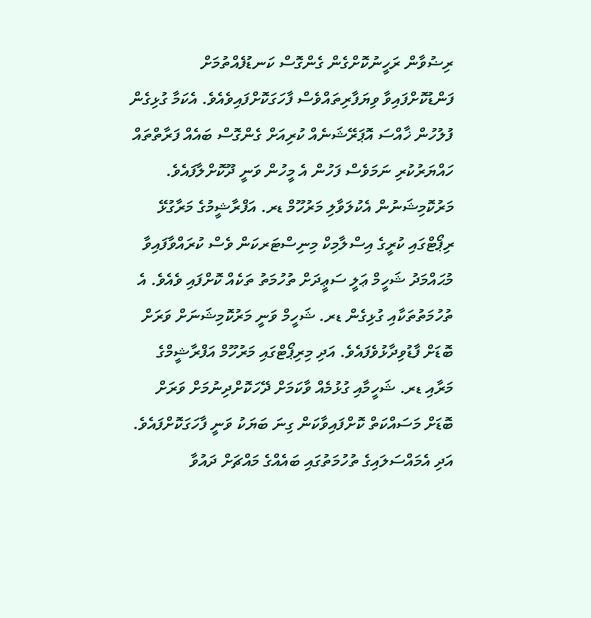ރިޟުވާން ރަހީނުކޮށްގެން ގެންގޮސް ކަނޑުފެއްތުމަށް ފަންޑުކޮށްފައިވާ ވިޔަފާރިތައްވެސް ފާހަގަކޮށްފައިވެއެވެ. އެކަމާ ގުޅިގެން ފުލުހުން ޚާއްސަ އޮޕަރޭޝަނެއް ކުރިއަށް ގެންގޮސް ބައެއް ފަރާތްތައް ހައްޔަރުކުރި ނަމަވެސް ފަހުން އެ މީހުން ވަނީ ދޫކޮށްލާފައެވެ.
މަރުކޮމިޝަނުން އެކުލަވާލި މަރުހޫމް ޑރ. އަފްރާޝީމުގެ މަރާގުޅޭ ރިޕޯޓްގައި ކުރީގެ އިސްލާމިކް މިނިސްޓަރކަން ވެސް ކުރައްވާފައިވާ މުޙައްމަދު ޝަހީމް ޢަލީ ސަޢީދަށް ތުހުމަތު ތަކެއް ކޮށްފައި ވެއެވެ. އެ ތުހުމަތުތަކާއި ގުޅިގެން ޑރ. ޝަހީމް ވަނީ މަރުކޮމިޝަނަށް ވަރަށް ބޮޑަށް ފާޑުވިދާޅުވެފައެވެ. އަދި މިރިޕޯޓްގައި މަރުހޫމް އަފްރާޝީމްގެ މަރާއި ޑރ. ޝަހީމާއި ގުޅުމެއް ވާކަމަށް ދޭހަކޮށްދިނުމަށް ވަރަށް ބޮޑަށް މަސައްކަތް ކޮށްފައިވާކަން ގިނަ ބަޔަކު ވަނީ ފާހަގަކޮށްފައެވެ.
އަދި އެމައްސަލައިގެ ތުހުމަތުގައި ބައެއްގެ މައްޗަށް ދައުވާ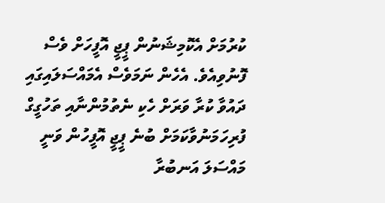ކުރުމަށް އެކޮމިޝަނުން ޕީޖީ އޮފީހަށް ވެސް ފޮނުވިއެވެ. އެހެން ނަމަވެސް އެމައްސަލައިގައި ދައުވާ ކުރާ ވަރަށް ހެކި ނެތުމުންނާއި ތަހުގީގް ފުރިހަމަނުވާކަމަށް ބުނެ ޕީޖީ އޮފީހުން ވަނީ މައްސަލަ އަނބުރާ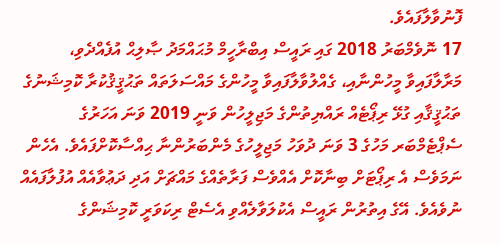ފޮނުވާލާފައެވެ.
17 ނޮވެމްބަރު 2018 ގައި ރައީސް އިބްރާހީމް މުޙައްމަދު ޞާލިޙް އުފެއްދެވި، މަރާލާފައިވާ މީހުންނާއި، ގެއްލުވާލާފައިވާ މީހުންގެ މައްސަލަތައް ތަޙުޤީޤުކުރާ ކޮމިޝަނުގެ ތަޙުޤީޤާއި ގުޅޭ ރިޕޯޓެއް ރައްޔިތުންގެ މަޖިލީހުން ވަނީ 2019 ވަނަ އަހަރުގެ ސެޕްޓެމްބަރ މަހުގެ 3 ވަނަ ދުވަހު މަޖިލީހުގެ މެންބަރުންނާ ޙިއްސާކޮށްފައެވެ. އެހެން ނަމަވެސް އެ ރިޕޯޓަށް ބިނާކޮށް އެއްވެސް ފަރާތެއްގެ މައްޗަށް އަދި ދަޢުވާއެއް އުފުލާފައެއް ނުވެއެވެ. އޭގެ އިތުރުން ރައީސް އެކުލަވާލެއްވި އެސެޓް ރިކަވަރީ ކޮމިޝަންގެ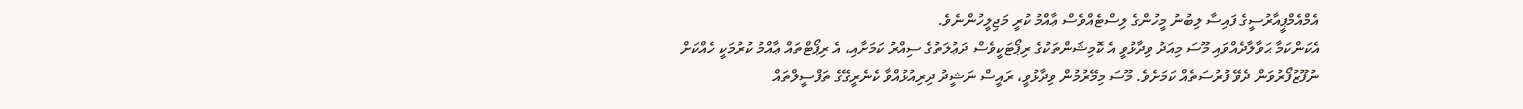އެމްއެމްޕީއާރުސީގެ ފައިސާ ލިބުނު މީހުންގެ ލިސްޓެއްވެސް ޢާއްމު ކުރީ މަޖިލީހުންނެވެ.
އެކަންކަމާ ޙަވާލާދެއްވައި މޫސަ މިއަދު ވިދާޅުވީ އެ ކޮމިޝަންތަކުގެ ރިޕޯޓަކީވެސް ދަޢުލަތުގެ ސިއްރު ކަމަށާއި، އެ ރިޕޯޓްތައް ޢާއްމު ކުރުމަކީ ހެއްކަށް ނުފޫޒުފޯރުވަން ދެވޭ ފުރުސަތެއް ކަމަށެވެ. މޫސަ މިމޭރުމުން ވިދާޅުވީ، ރައީސް ނަޝީދު ދިރިއުޅުއްވާ ކެނެރީގޭގެ ތަފްސީލްތައް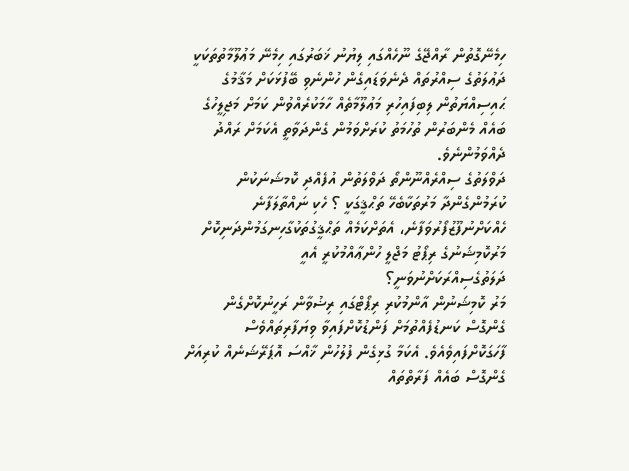ހިމެނޭގޮތުން ރާއްޖޭގެ ނޫހެއްގައި ލިޔުނު ޚަބަރުގައި ހިމެނޭ މަޢުލޫމާތުތަކަކީ ދަޢުލަތުގެ ސިއްރުތައް ދެނެވަޑައިގެން ހުންނެވި ބޭފުޅަކަށް މަޤާމުގެ ޙައިސިއްޔަތުން ލިބިފައިހުރި މަޢުލޫމާތެއް ހާމަކުރެއްވުން ކަމަށް މަޖިލީހުގެ ބައެއް މެންބަރުން ތުހުމަތު ކުރަށްވަމުން ގެންދަވާތީ އެކަމަށް ރައްދު ދެއްވަމުންނެވެ.
ދަވްލަތުގެ ސިއްރެއްނޫންތޯ ދަވްލަތުން އުފެއްދި ކޮމޝަނަކުން ކުރަމުންގެންދާ މަރުތަކާބެހޭ ތަޙްޤީގަކީ ؟ ހެކި ނައްތާލަފާނެ ހެއްކަށްނުފޫޒުފޯރުވަފާނެ، އެތަށްކަމެއް ތަޙްޤީގުތަކުގާހިނގަމުންދަނިކޮށް މަރުކޮމިޝަނުގެ ރިޕޯޓު މަޖްލީ ހުންޢާއްމުކުރީ އެއީ ދަލަތުގެސިއްރަކަށްނުވަނީ؟
މަރު ކޮމިޝަނުން އާންމުކުރި ރިޕޯޓްގައި ރިޟުވާން ރަހީނުކޮށްގެން ގެންގޮސް ކަނޑުފެއްތުމަށް ފަންޑުކޮށްފައިވާ ވިޔަފާރިތައްވެސް ފާހަގަކޮށްފައިވެއެވެ. އެކަމާ ގުޅިގެން ފުލުހުން ޚާއްސަ އޮޕަރޭޝަނެއް ކުރިއަށް ގެންގޮސް ބައެއް ފަރާތްތައް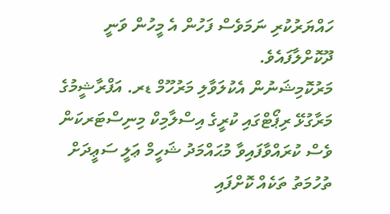ހައްޔަރުކުރި ނަމަވެސް ފަހުން އެ މީހުން ވަނީ ދޫކޮށްލާފައެވެ.
މަރުކޮމިޝަނުން އެކުލަވާލި މަރުހޫމް ޑރ. އަފްރާޝީމުގެ މަރާގުޅޭ ރިޕޯޓްގައި ކުރީގެ އިސްލާމިކް މިނިސްޓަރކަން ވެސް ކުރައްވާފައިވާ މުޙައްމަދު ޝަހީމް ޢަލީ ސަޢީދަށް ތުހުމަތު ތަކެއް ކޮށްފައި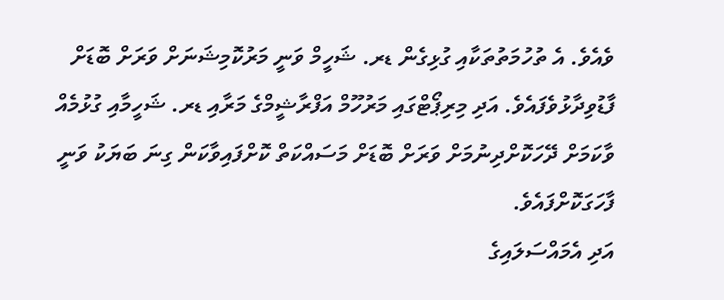ވެއެވެ. އެ ތުހުމަތުތަކާއި ގުޅިގެން ޑރ. ޝަހީމް ވަނީ މަރުކޮމިޝަނަށް ވަރަށް ބޮޑަށް ފާޑުވިދާޅުވެފައެވެ. އަދި މިރިޕޯޓްގައި މަރުހޫމް އަފްރާޝީމްގެ މަރާއި ޑރ. ޝަހީމާއި ގުޅުމެއް ވާކަމަށް ދޭހަކޮށްދިނުމަށް ވަރަށް ބޮޑަށް މަސައްކަތް ކޮށްފައިވާކަން ގިނަ ބަޔަކު ވަނީ ފާހަގަކޮށްފައެވެ.
އަދި އެމައްސަލައިގެ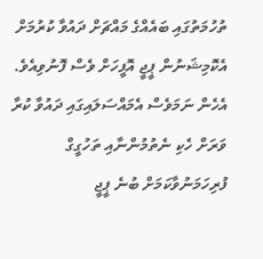ތުހުމަތުގައި ބައެއްގެ މައްޗަށް ދައުވާ ކުރުމަށް އެކޮމިޝަނުން ޕީޖީ އޮފީހަށް ވެސް ފޮނުވިއެވެ. އެހެން ނަމަވެސް އެމައްސަލައިގައި ދައުވާ ކުރާ ވަރަށް ހެކި ނެތުމުންނާއި ތަހުގީގް ފުރިހަމަނުވާކަމަށް ބުނެ ޕީޖީ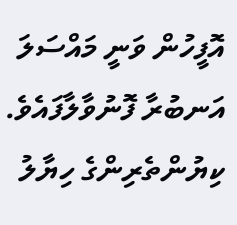އޮފީހުން ވަނީ މައްސަލަ އަނބުރާ ފޮނުވާލާފައެވެ.
ކިޔުންތެރިންގެ ހިޔާލު